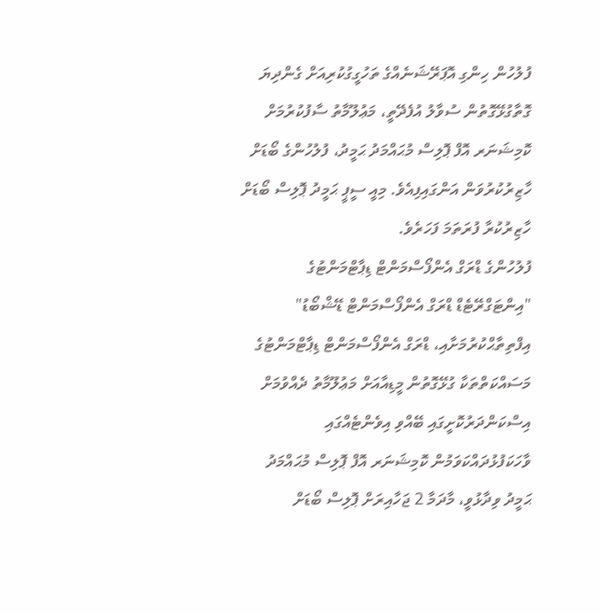ފުލުހުން ހިންގި އޮޕަރޭޝަނެއްގެ ތަހުގީގުކުރިއަށް ގެންދިޔަ ގޮތާގުޅޭގޮތުން ސުވާލު އުފެދޭތީ، މަޢުލޫމާތު ސާފުކުރުމަށް ކޮމިޝަނަރ އޮފް ޕޮލިސް މުޙައްމަދު ޙަމީދު، ފުލުހުންގެ ބޯޑަށް ހާޒިރުކުރުވަން އަންގައިފިއެވެ. މިއީ ސީޕީ ޙަމީދު ޕޮލިސް ބޯޑަށް ހާޒިރުކުރާ ފުރަތަމަ ފަހަރެވެ.
ފުލުހުންގެ ޑްރަގް އެންފޯސްމަންޓް ޑިޕާޓްމަންޓުގެ "އިންޓަގްރޭޓެޑް ޑްރަގް އެންފޯސްމަންޓް ޑޭޝްބޯޑު" އިފްތިތާޙްކުރުމަށާއި، ޑްރަގް އެންފޯސްމަންޓް ޑިޕާޓްމަންޓުގެ މަސައްކަތްތަކާ ގުޅޭގޮތުން މީޑިއާއަށް މަޢުލޫމާތު ދެއްވުމަށް އިސްކަންދަރުކޮށީގައި ބޭއްވި އިވެންޓެއްގައި ވާހަކަފުޅުދައްކަވަމުން ކޮމިޝަނަރ އޮފް ޕޮލިސް މުޙައްމަދު ޙަމީދު ވިދާޅުވީ، މާދަމާ 2 ޖަހާއިރަށް ޕޮލިސް ބޯޑަށް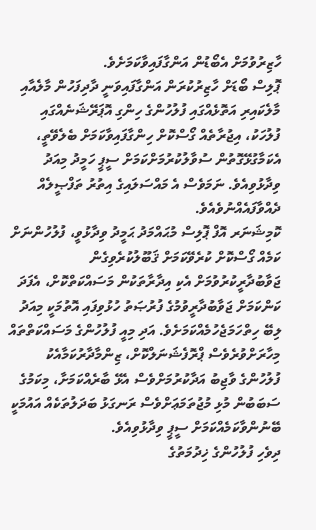ހާޒިރުވުމަށް އެބޯޑުން އަންގާފައިވާކަމަށެވެ.
ޕޮލިސް ބޯޑަށް ހާޒިރުކުރަން އަންގާފައިވަނީ ދާދިފަހުން މާލެއާއި މާލެކައިރި އަތޮޅެއްގައި ފުލުހުންގެ ހިންގި އޮޕަރޭޝަނެއްގައި ފުލުހަކު، އިޖުރާތެއް ގޯސްކޮށް ހިންގާފައިވާކަމަށް ބެލެވޭތީ، އެކަމާގުޅޭގޮތުން ސުވާލުކުރުމަށްކަމަށް ސީޕީ ހަމީދު މިއަދު ވިދާޅުވިއެވެ. ނަމަވެސް އެ މައްސަލައިގެ އިތުރު ތަފްޞީލެއް ދެއްވާފައެއްނުވެއެވެ.
ކޮމިޝަނަރ އޮފް ޕޮލިސް މުޙައްމަދު ޙަމީދު ވިދާޅުވީ، ފުލުހުންނަށް ކަމެއް ގޯސްކޮށް ކުރެވޭކަމަށް ޤަބޫލުކުރެވިގެން ޖަވާބުދާރީކުރުވުމަށް އެކި އިދާރާތަކުން މަސައްކަތްކޮށް، އެފަދަ ކަންކަމަށް ޖަވާބުދާރީވުމުގެ ފުރުޞަތު ހުޅުވިފައި އޮތުމަކީ މިއަދު ލިބޭ ހިތްހަމަޖެހުމެއްކަމަށެވެ. އަދި މިއީ ފުލުހުންގެ މަސައްކަތްތައް މިހާރަށްވުރެވެސް ޕްރޮފެޝަނަލްކޮށް، ޒިންމާދާރުކަމާއެކު ފުލުހުންގެ ވާޖިބު އަދާކުރުމަށްވެސް އެޅޭ ބާރެއްކަމަށާ، މިކަމުގެ ސަބަބުން މުޅި މުޖުތަމަޢަށްވެސް ރަނގަޅު ބަދަލުތަކެއް އައުމަކީ ބޭނުންވާކަމެއްކަމަށް ސީޕީ ވިދާޅުވިއެވެ.
ދިވެހި ފުލުހުންގެ ޚިދުމަތުގެ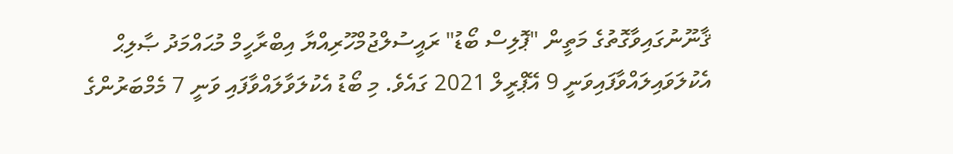ޤާނޫނުގައިވާގޮތުގެ މަތީން "ޕޮލިސް ބޯޑު" ރައީސުލްޖުމްހޫރިއްޔާ އިބްރާހީމް މުޙައްމަދު ޞާލިޙް އެކުލަވައިލައްވާފައިވަނީ 9 އޭޕްރީލް 2021 ގައެވެ. މި ބޯޑު އެކުލަވާލައްވާފައި ވަނީ 7 މެމްބަރުންގެ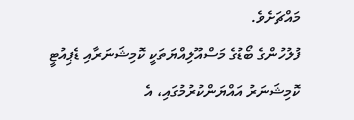މައްޗަށެވެ.
ފުލުހުންގެ ބޯޑުގެ މަސްއޫލިއްޔަތަކީ ކޮމިޝަނަރާއި ޑެޕިއުޓީ ކޮމިޝަނަރު އައްޔަންކުރުމުގައި، އެ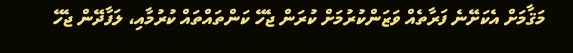މަޤާމަށް އެކަށޭނެ ފަރާތެއް ވަޒަންކުރުމަށް ކުރަން ޖެހޭ ކަންތައްތައް ކުރުމާއި، ލަފާދޭން ޖެހޭ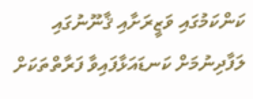ކަންކަމުގައި ވަޒީރަށާއި ޤާނޫނުގައި ލަފާދިނުމަށް ކަނޑައަޅާފައިވާ ފަރާތްތަކަށް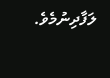ލަފާދިނުމެވެ.